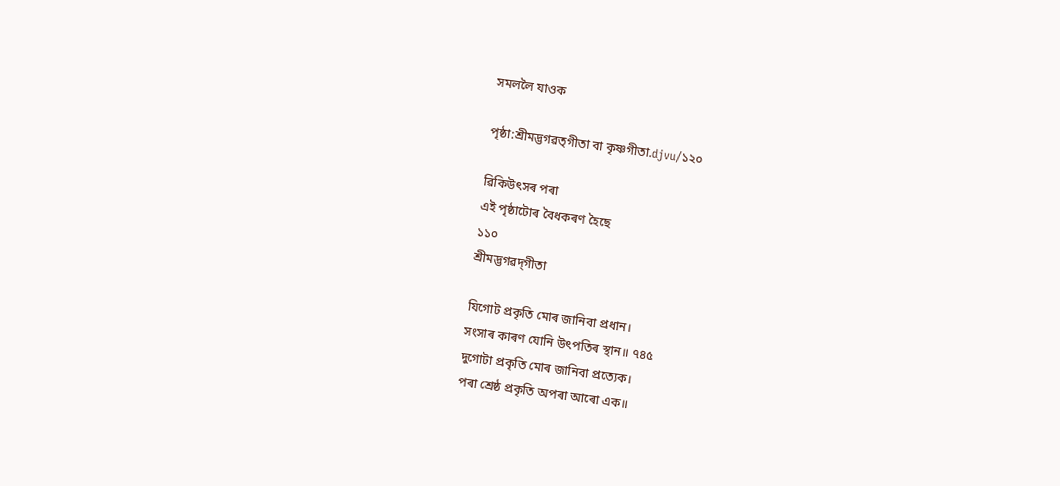সমললৈ যাওক

পৃষ্ঠা:শ্ৰীমদ্ভগৱত্‌‌‌‌গীতা বা কৃষ্ণগীতা.djvu/১২০

ৱিকিউৎসৰ পৰা
এই পৃষ্ঠাটোৰ বৈধকৰণ হৈছে
১১০
শ্ৰীমদ্ভগৱদ্‌গীতা

যিগোট প্ৰকৃতি মোৰ জানিবা প্ৰধান।
সংসাৰ কাৰণ যোনি উৎপতিৰ স্থান॥ ৭৪৫
দুগোটা প্ৰকৃতি মোৰ জানিবা প্ৰত্যেক।
পৰা শ্ৰেষ্ঠ প্ৰকৃতি অপৰা আৰো এক॥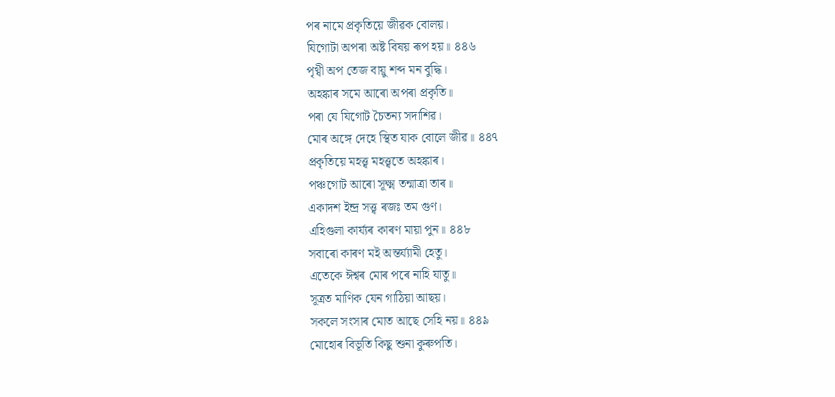পৰ নামে প্ৰকৃতিয়ে জীৱক বোলয়।
যিগোটা অপৰা অষ্ট বিষয় ৰূপ হয়॥ ৪৪৬
পৃথ্বী অপ তেজ বায়ু শব্দ মন বুদ্ধি।
অহঙ্কাৰ সমে আৰো অপৰা প্ৰকৃতি॥
পৰা যে যিগোট চৈতন্য সদাশিৱ।
মোৰ অঙ্গে দেহে স্থিত যাক বোলে জীৱ॥ ৪৪৭
প্ৰকৃতিয়ে মহত্ত্ব মহত্ত্বতে অহঙ্কাৰ।
পঞ্চগোট আৰো সূক্ষ্ম তন্মাত্ৰা তাৰ॥
একাদশ ইন্দ্ৰ সত্ত্ব ৰজঃ তম গুণ।
এহিগুলা কাৰ্য্যৰ কাৰণ মায়া পুন॥ ৪৪৮
সবাৰো কাৰণ মই অন্তৰ্য্যামী হেতু।
এতেকে ঈশ্বৰ মোৰ পৰে নাহি যাতু॥
সূত্ৰত মাণিক যেন গাঠিয়া আছয়।
সকলে সংসাৰ মোত আছে সেহি নয়॥ ৪৪৯
মোহোৰ বিভূতি কিছু শুনা কুৰুপতি।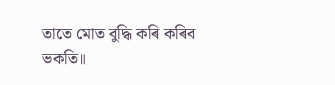তাতে মোত বুদ্ধি কৰি কৰিব ভকতি॥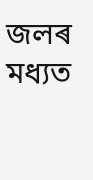জলৰ মধ্যত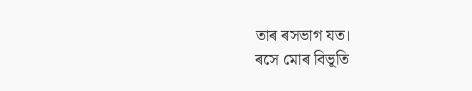তাৰ ৰসভাগ যত।
ৰসে মোৰ বিভূতি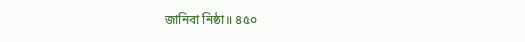জানিবা নিষ্ঠা॥ ৪৫০